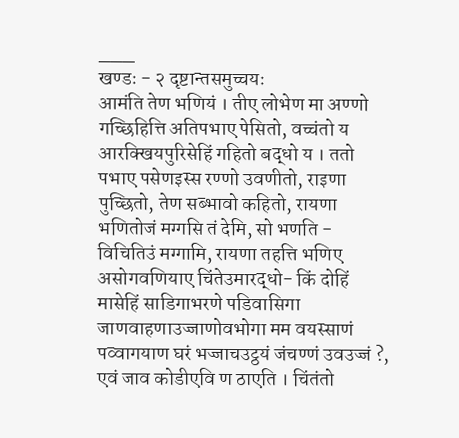___
खण्डः - २ दृष्टान्तसमुच्चयः
आमंति तेण भणियं । तीए लोभेण मा अण्णो गच्छिहित्ति अतिपभाए पेसितो, वच्चंतो य आरक्खियपुरिसेहिं गहितो बद्धो य । ततो पभाए पसेणइस्स रण्णो उवणीतो, राइणा पुच्छितो, तेण सब्भावो कहितो, रायणा भणितोजं मग्गसि तं देमि, सो भणति - विचितिउं मग्गामि, रायणा तहत्ति भणिए असोगवणियाए चिंतेउमारद्धो- किं दोहिं मासेहिं साडिगाभरणे पडिवासिगा जाणवाहणाउज्जाणोवभोगा मम वयस्साणं पव्वागयाण घरं भज्जाचउट्ठयं जंचण्णं उवउज्जं ?, एवं जाव कोडीएवि ण ठाएति । चिंतंतो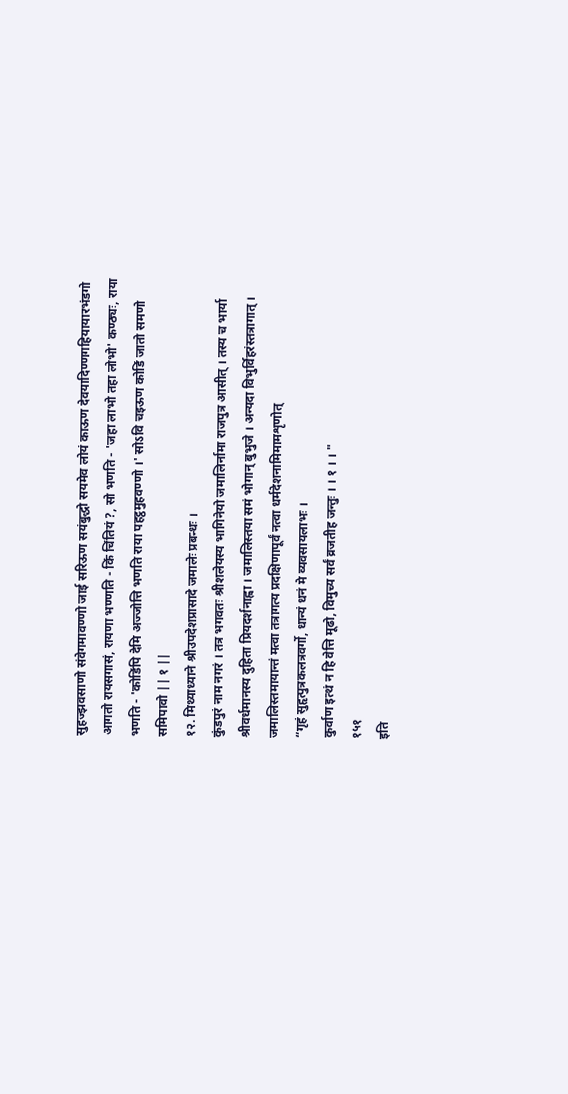सुहज्झवसाणो संवेगमावण्णो जाई सरिऊण सयंबुद्धो सयमेव लोयं काऊण देवयादिण्णगहियायारभंडगो आगतो रायसगासं, रायणा भण्णति - किं चिंतियं ?, सो भणति - 'जहा लाभो तहा लोभो' कण्ठ्यः, राया भणति - 'कोडिंपि देमि अज्जोत्ति भणति राया पहट्ठमुहवण्णो ।' सोऽवि चइऊण कोडिं जातो समणो समिपावो || १ ||
१२. मिथ्याध्याने श्रीउपदेशप्रासादे जमालेः प्रबन्धः ।
कुंडपुरं नाम नगरं । तत्र भगवतः श्रीशलेयस्य भागिनेयो जमालिर्नामा राजपुत्र आसीत् । तस्य च भार्या श्रीवर्धमानस्य दुहिता प्रियदर्शनाह्वा । जमालिस्तया समं भोगान् बुभुजे । अन्यदा विभुर्विहरंस्तत्रागात् । जमालिस्तमायान्तं मत्वा तत्रागत्य प्रदक्षिणापूर्वं नत्वा धर्मदेशनामिमामशृणोत्
“गृहं सुहृत्पुत्रकलत्रवर्गो, धान्यं धनं मे व्यवसायलाभः ।
कुर्वाण इत्थं न हि वेत्ति मूढो, विमुच्य सर्वं व्रजतीह जन्तुः । । १ । । "
१५१
इति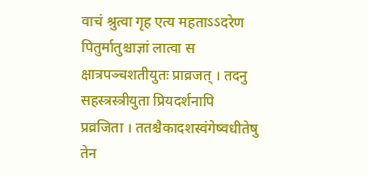वाचं श्रुत्वा गृह एत्य महताऽऽदरेण पितुर्मातुश्चाज्ञां लात्वा स क्षात्रपञ्चशतीयुतः प्राव्रजत् । तदनु सहस्त्रस्त्रीयुता प्रियदर्शनापि प्रव्रजिता । ततश्चैकादशस्वंगेष्वधीतेषु तेन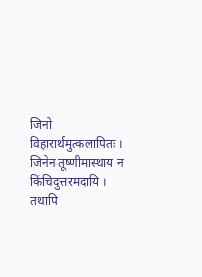जिनो विहारार्थमुत्कलापितः । जिनेन तूष्णीमास्थाय न किंचिदुत्तरमदायि । तथापि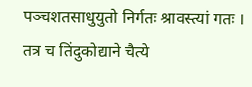पञ्चशतसाधुयुतो निर्गतः श्रावस्त्यां गतः । तत्र च तिंदुकोद्याने चैत्ये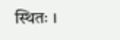स्थितः ।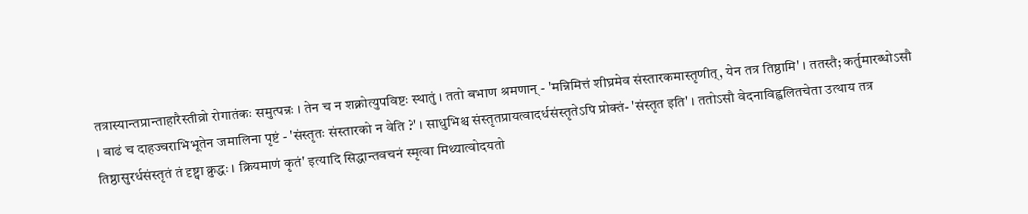तत्रास्यान्तप्रान्ताहारैस्तीव्रो रोगातंकः समुत्पन्नः । तेन च न शक्नोत्युपविष्टः स्थातुं । ततो बभाण श्रमणान् - 'मन्निमित्तं शीघ्रमेव संस्तारकमास्तृणीत्, येन तत्र तिष्ठामि' । ततस्तै; कर्तुमारब्धोऽसौ । बाढं च दाहज्वराभिभूतेन जमालिना पृष्टं - 'संस्तृतः संस्तारको न वेति ?' । साधुभिश्च संस्तृतप्रायत्वादर्धसंस्तृतेऽपि प्रोक्तं- 'संस्तृत इति' । ततोऽसौ वेदनाविह्वलितचेता उत्थाय तत्र तिष्ठासुरर्धसंस्तृतं तं दृष्ट्वा क्रुद्धः । क्रियमाणं कृतं' इत्यादि सिद्धान्तवचनं स्मृत्वा मिथ्यात्वोदयतो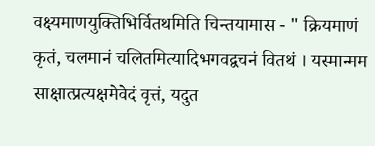वक्ष्यमाणयुक्तिभिर्वितथमिति चिन्तयामास - " क्रियमाणं कृतं, चलमानं चलितमित्यादिभगवद्वचनं वितथं । यस्मान्मम साक्षात्प्रत्यक्षमेवेदं वृत्तं, यदुत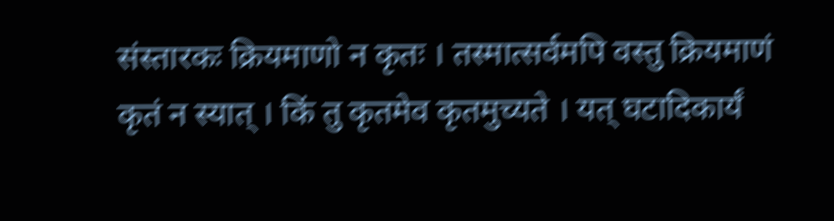संस्तारकः क्रियमाणो न कृतः । तस्मात्सर्वमपि वस्तु क्रियमाणं कृतं न स्यात् । किं तु कृतमेव कृतमुच्यते । यत् घटादिकार्यं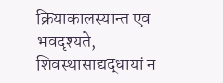क्रियाकालस्यान्त एव भवदृश्यते, शिवस्थासाद्यद्धायां न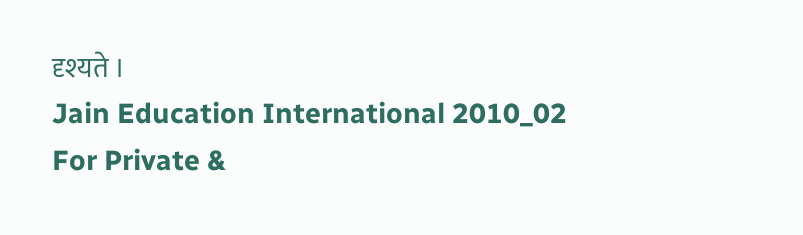दृश्यते ।
Jain Education International 2010_02
For Private &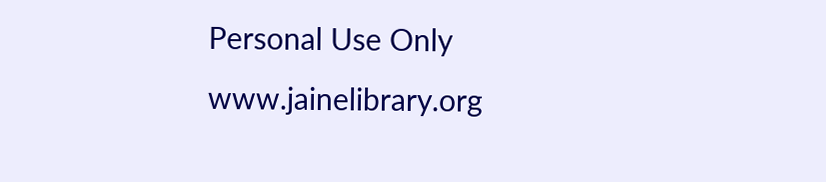Personal Use Only
www.jainelibrary.org